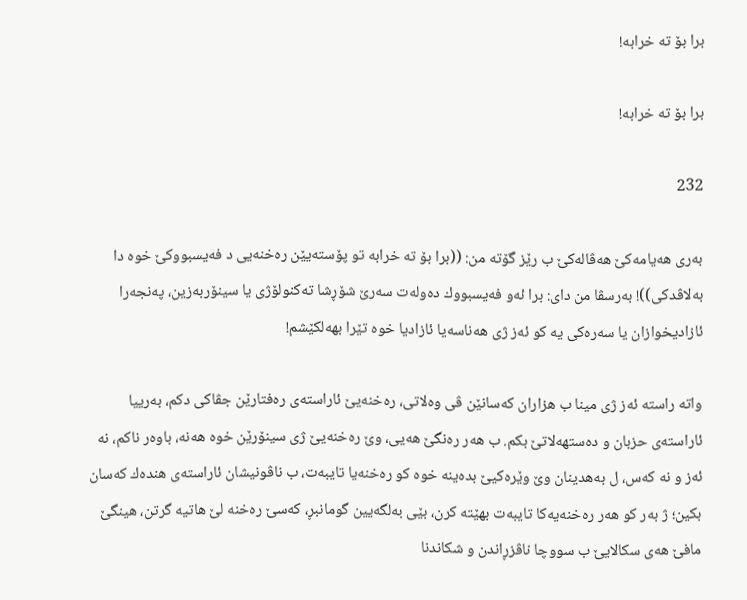برا بۆ ته‌ خرابه‌!

برا بۆ ته‌ خرابه‌!

232

به‌رى هه‌یامه‌كێ هه‌ڤاله‌كێ ب رێز گۆته‌ من: ((برا بۆ ته‌ خرابه‌ تو پۆسته‌یێن ره‌خنه‌یى د فه‌یسبووكێ خوه‌ دا به‌لاڤدكى))! به‌رسڤا من داى: برا ئه‌و فه‌یسبووك ده‌وله‌ت سه‌رێ شۆڕشا ته‌كنولۆژى یا سینۆربه‌زین، په‌نجه‌را ئازادیخوازان یا سه‌ره‌كی یه‌ كو ئه‌ز ژى هه‌ناسه‌یا ئازادیا خوه‌ تێرا بهه‌لكێشم!

واته‌ راسته‌ ئه‌ز ژى مینا ب هزاران كه‌سانێن ڤى وه‌لاتى، ره‌خنه‌یێ ئاراسته‌ى ره‌فتارێن جڤاكى دكم، به‌رییا ئاراسته‌ى حزبان و ده‌ستهه‌لاتێ بكم. ب هه‌ر ره‌نگێ هه‌یى، وێ ره‌خنه‌یێ ژى سینۆرێن خوه‌ هه‌نه‌، باوه‌ر ناكم، نه‌ ئه‌ز و نه‌ كه‌س، ل به‌هدینان وێ وێره‌كیێ بده‌ینه‌‌ خوه‌ كو ره‌خنه‌یا تایبه‌ت، ب ناڤونیشان ئاراسته‌ى هنده‌ك كه‌سان بكین؛ ژ به‌ر كو هه‌ر ره‌خنه‌یه‌كا تایبه‌ت بهێته‌ كرن، بێى به‌لگه‌یین گومانبڕ‌، كه‌سێ ره‌خنه‌ لێ هاتیه‌ گرتن، هینگێ مافێ هه‌ى سكالایێ ب سووچا ناڤزڕاندن و شكاندنا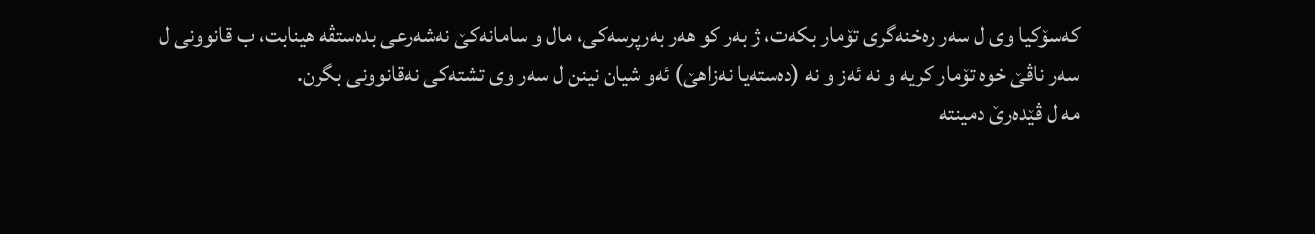كه‌سۆكیا وى ل سه‌ر ره‌خنه‌گرى تۆمار بكه‌ت، ژ به‌ر كو هه‌ر به‌رپرسه‌كى، مال و سامانه‌كێ نه‌شه‌رعى بده‌ستڤه‌ هینابت، ب قانوونى ل سه‌ر ناڤێ خوه‌ تۆمار كریه‌ و نه‌ ئه‌ز و نه‌ (ده‌سته‌یا نه‌زاهێ) ئه‌و شیان نینن ل سه‌ر وى تشته‌كى نه‌قانوونى بگرن.
مه‌ ل ڤێده‌رێ دمینته‌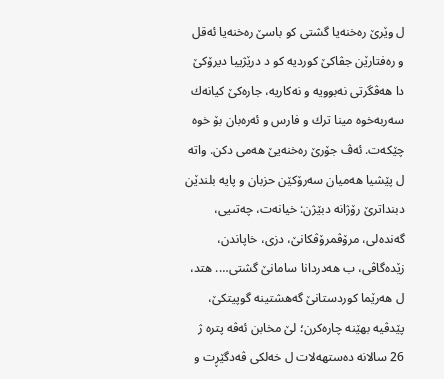ل وێرێ ره‌خنه‌یا گشتى كو باسێ ره‌خنه‌یا ئه‌قل و ره‌فتارێن جڤاكێ كوردیه‌ كو د درێژییا دیرۆكێ دا هه‌ڤگرتى نه‌بوویه‌ و نه‌كاریه‌، جاره‌كێ كیانه‌ك سه‌ربه‌خوه‌ مینا ترك و فارس و ئه‌ره‌بان بۆ خوه‌ چێكه‌ت. ئه‌ڤ جۆرێ ره‌خنه‌یێ هه‌مى دكن. واته‌ ل پێشیا هه‌میان سه‌رۆكێن حزبان و پایه‌ بلندێن دبنداترێ رۆژانه‌ دبێژن: خیانه‌ت، چه‌تىیى، گه‌نده‌لى، مرۆڤمرۆڤكانێ، دزى، خاپاندن، زێده‌گاڤى، ب هه‌دردانا سامانێ گشتى…. هتد، ل هه‌رێما كوردستانێ گه‌هشتینه‌ گوپیتكێ، پێدڤیه‌ بهێنه‌ چاره‌كرن؛ لێ مخابن ئه‌ڤه‌ پتره‌ ژ 26 سالانه‌ ده‌ستهه‌لات ل خه‌لكى ڤه‌د‌گێڕت و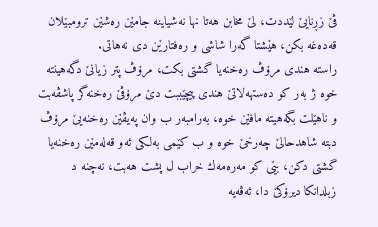ڤێ زڕنایێ لێددت، لێ مخابن هه‌تا نها نه‌شیاینه‌ جامێن ره‌شێن ترومبێلان قه‌ده‌غه‌ بكن، هێشتا گه‌را شاشى و ره‌فتارێن دى نه‌هاتى.
راسته‌ هندى مرۆڤ ره‌خنه‌یا گشتى بكت، مرۆڤ پتر زیانێ دگه‌هینته‌ خوه‌ ژ به‌ر كو ده‌ستهه‌لاتێ هندى پیچێببت دێ مرۆڤێ ره‌خنه‌گر‌ پاشڤه‌بت و ناهێلت بگه‌هیته‌ مافێن خوه‌، به‌رامبه‌ر ب وان په‌یڤێن ره‌خنه‌یێ مرۆڤ دبته‌ شاهدحالێ چه‌رخێ خوه‌ و ب كێمى به‌لكى ئه‌و قه‌له‌مێن ره‌خنه‌یا گشتى دكن، بێى كو مه‌ره‌مه‌ك خراب ل پشت هه‌بت، نه‌چنه‌ د زبلدانكا دیرۆكێ دا، ئه‌ڤه‌یه‌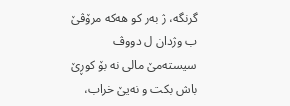گرنگه‌، ژ به‌ر كو هه‌كه‌ مرۆڤێ ب وژدان ل دووڤ سیسته‌مێ مالى نه‌ بۆ كوڕێ باش بكت و نه‌یێ خراب،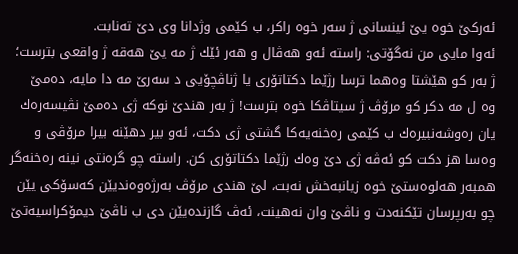ئه‌ركێ خوه‌ یێ ئینسانى ژ سه‌ر خوه‌ راكر، ب كێمى وژدانا وى دێ ته‌نابت.
ئه‌وا مایى من نه‌گۆتى: راسته‌ ئه‌و هه‌ڤال و هه‌ر ئێك ژ مه‌ یێ هه‌قه‌ ژ واقعى بترست؛ ژ به‌ر كو هێشتا وه‌هما ترسا رژێما دكتاتۆرى یا ژناڤچۆیى د سه‌رێ مه‌ دا مایه‌، ده‌مێ وه ‌ل مه‌ دكر كو مرۆڤ ژ سیتاڤكا خوه‌ بترست! ژ به‌ر هندێ نوكه‌ ژى ده‌مێ نڤیسه‌ره‌ك یان ره‌وشه‌نبیره‌ك ب كێمى ره‌خنه‌یه‌كا گشتى ژى دكت، ئه‌و بیر دهێنه‌ بیرا مرۆڤى و وه‌سا هز دكت كو ئه‌ڤه‌ ژى دێ وه‌ك رژێما دكتاتۆرى كن. راسته‌ چو گره‌نتى نینه‌ ره‌خنه‌گر همبه‌ر هه‌لوه‌ستێ خوه‌ زیانبه‌خش نه‌بت، لێ هندى مرۆڤ به‌رژه‌وه‌ندیێن كه‌سۆكى یێن چو به‌رپرسان تێكنه‌دت و ناڤێ وان نه‌هینت، ئه‌ڤ گازنده‌یێن دى ب ناڤێ دیمۆكراسیه‌تێ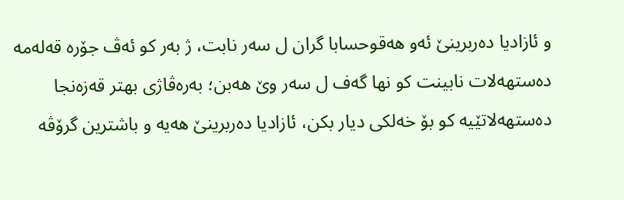و ئازادیا ده‌ربرینێ ئه‌و هه‌قوحسابا گران ل سه‌ر نابت، ژ به‌ر كو ئه‌ڤ جۆره‌ قه‌له‌مه‌ ده‌ستهه‌لات نابینت كو نها گه‌ف ل سه‌ر وێ هه‌بن؛ به‌ره‌ڤاژى بهتر قه‌زه‌نجا ده‌ستهه‌لاتێیه‌ كو بۆ خه‌لكى دیار بكن، ئازادیا ده‌ربرینێ هه‌یه‌ و باشترین گرۆڤه‌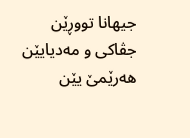جیهانا تووڕێن جڤاكى و مه‌د‌یایێن هه‌رێمێ یێن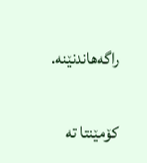راگه‌هاندنێنه‌.

کۆمێنتا تە